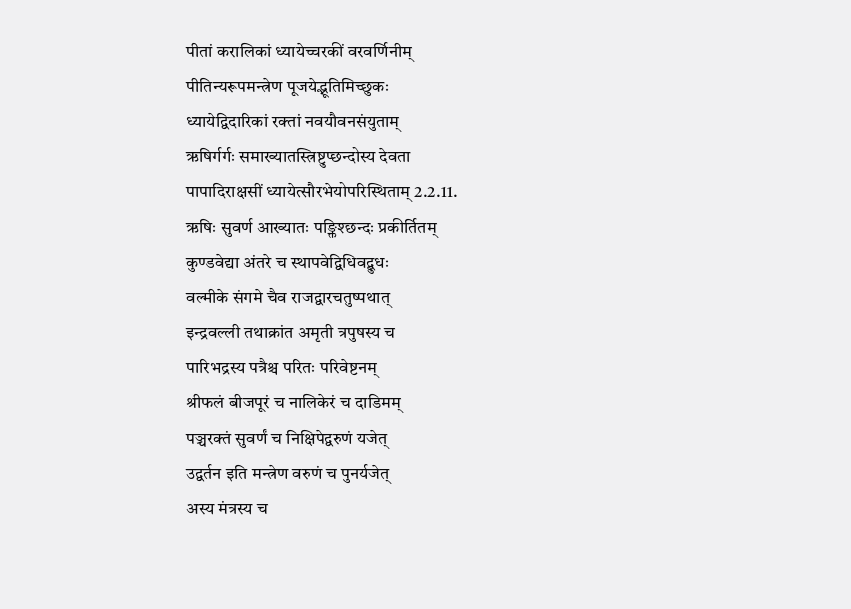पीतां करालिकां ध्यायेच्चरकीं वरवर्णिनीम्
पीतिन्यरूपमन्त्रेण पूजयेद्भूतिमिच्छुकः
ध्यायेद्विदारिकां रक्तां नवयौवनसंयुताम्
ऋषिर्गर्गः समाख्यातस्त्रिष्टुप्छन्दोस्य देवता
पापादिराक्षसीं ध्यायेत्सौरभेयोपरिस्थिताम् 2.2.11.
ऋषिः सुवर्ण आख्यातः पङ्क्तिश्छन्दः प्रकीर्तितम्
कुण्डवेद्या अंतरे च स्थापवेद्विधिवद्बुधः
वल्मीके संगमे चैव राजद्वारचतुष्पथात्
इन्द्रवल्ली तथाक्रांत अमृती त्रपुषस्य च
पारिभद्रस्य पत्रैश्च परितः परिवेष्टनम्
श्रीफलं बीजपूरं च नालिकेरं च दाडिमम्
पञ्चरक्तं सुवर्णं च निक्षिपेद्वरुणं यजेत्
उद्वर्तन इति मन्त्रेण वरुणं च पुनर्यजेत्
अस्य मंत्रस्य च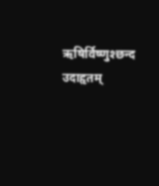ऋषिर्विष्णुश्छन्द उदाहृतम्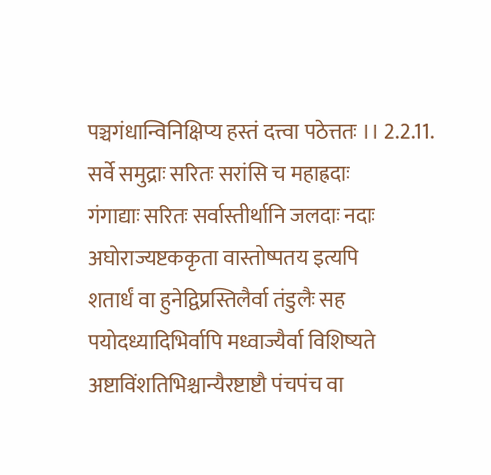पञ्चगंधान्विनिक्षिप्य हस्तं दत्त्वा पठेत्ततः ।। 2.2.11.
सर्वे समुद्राः सरितः सरांसि च महाह्रदाः
गंगाद्याः सरितः सर्वास्तीर्थानि जलदाः नदाः
अघोराज्यष्टककृता वास्तोष्पतय इत्यपि
शतार्धं वा हुनेद्विप्रस्तिलैर्वा तंडुलैः सह
पयोदध्यादिभिर्वापि मध्वाज्यैर्वा विशिष्यते
अष्टाविंशतिभिश्चान्यैरष्टाष्टौ पंचपंच वा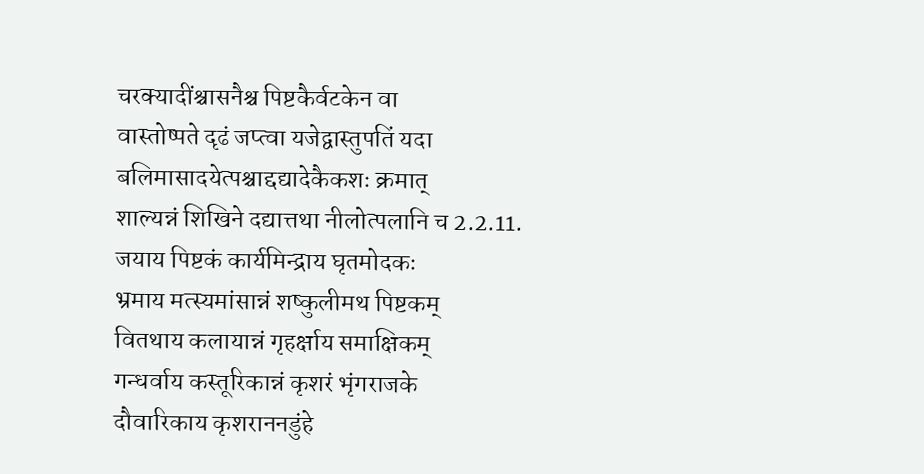चरक्यादींश्चासनैश्च पिष्टकैर्वटकेन वा
वास्तोष्पते दृढं जप्त्वा यजेद्वास्तुपतिं यदा
बलिमासादयेत्पश्चाद्दद्यादेकैकशः क्रमात्
शाल्यन्नं शिखिने दद्यात्तथा नीलोत्पलानि च 2.2.11.
जयाय पिष्टकं कार्यमिन्द्राय घृतमोदकः
भ्रमाय मत्स्यमांसान्नं शष्कुलीमथ पिष्टकम्
वितथाय कलायान्नं गृहर्क्षाय समाक्षिकम्
गन्धर्वाय कस्तूरिकान्नं कृशरं भृंगराजके
दौवारिकाय कृशराननडुंहे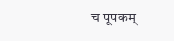च पूपकम्